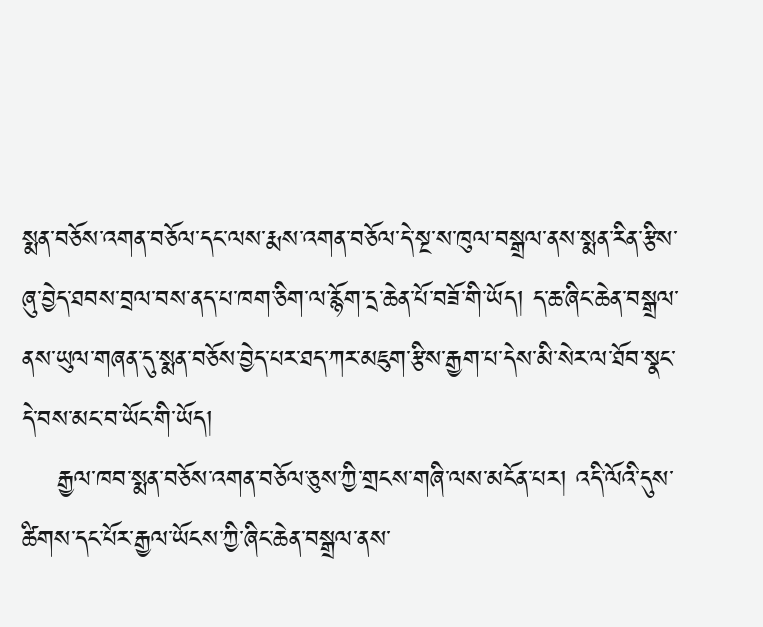སྨན་བཅོས་འགན་བཅོལ་དང་ལས་རྨས་འགན་བཅོལ་དེ་སྔ་ས་ཁུལ་བསྒྲལ་ནས་སྨན་རིན་རྩིས་ཞུ་བྱེད་ཐབས་བྲལ་བས་ནད་པ་ཁག་ཅིག་ལ་རྙོག་དྲ་ཆེན་པོ་བཟོ་གི་ཡོད། ད་ཆ་ཞིང་ཆེན་བསྒྲལ་ནས་ཡུལ་གཞན་དུ་སྨན་བཅོས་བྱེད་པར་ཐད་ཀར་མཇུག་རྩིས་རྒྱག་པ་དེས་མི་སེར་ལ་ཐོབ་སྣང་དེ་བས་མང་བ་ཡོང་གི་ཡོད།
    རྒྱལ་ཁབ་སྨན་བཅོས་འགན་བཅོལ་ཅུས་ཀྱི་གྲངས་གཞི་ལས་མངོན་པར། འདི་ལོའི་དུས་ཚིགས་དང་པོར་རྒྱལ་ཡོངས་ཀྱི་ཞིང་ཆེན་བསྒྲལ་ནས་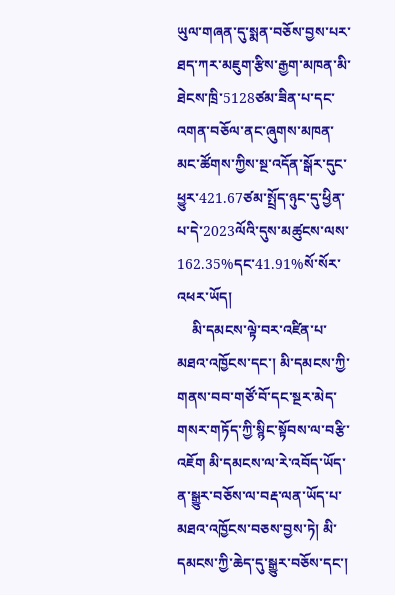ཡུལ་གཞན་དུ་སྨན་བཅོས་བྱས་པར་ཐད་ཀར་མཇུག་རྩིས་རྒྱག་མཁན་མི་ཐེངས་ཁྲི་5128ཙམ་ཟིན་པ་དང་འགན་བཅོལ་ནང་ཞུགས་མཁན་མང་ཚོགས་ཀྱིས་སྔ་འདོན་སྒོར་དུང་ཕྱུར་421.67ཙམ་སྤྲོད་ཉུང་དུ་ཕྱིན་པ་དེ་2023ལོའི་དུས་མཚུངས་ལས་162.35%དང་41.91%སོ་སོར་འཕར་ཡོད།
    མི་དམངས་ལྟེ་བར་འཛིན་པ་མཐའ་འཁྱོངས་དང་། མི་དམངས་ཀྱི་གནས་བབ་གཙོ་བོ་དང་སྔར་མེད་གསར་གཏོད་ཀྱི་སྙིང་སྟོབས་ལ་བརྩི་འཇོག མི་དམངས་ལ་རེ་འབོད་ཡོད་ན་སྒྱུར་བཅོས་ལ་བརྡ་ལན་ཡོད་པ་མཐའ་འཁྱོངས་བཅས་བྱས་ཏེ། མི་དམངས་ཀྱི་ཆེད་དུ་སྒྱུར་བཅོས་དང་།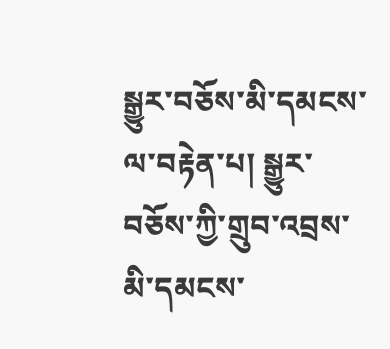སྒྱུར་བཅོས་མི་དམངས་ལ་བརྟེན་པ། སྒྱུར་བཅོས་ཀྱི་གྲུབ་འབྲས་མི་དམངས་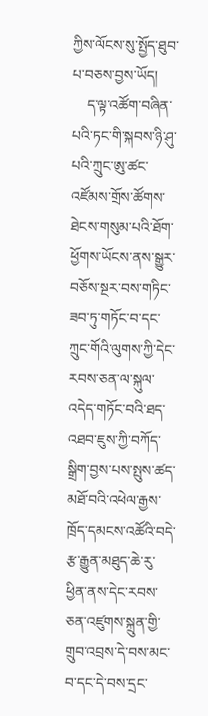ཀྱིས་ལོངས་སུ་སྤྱོད་ཐུབ་པ་བཅས་བྱས་ཡོད།
    ད་ལྟ་འཚོག་བཞིན་པའི་ཏང་གི་སྐབས་ཉི་ཤུ་པའི་ཀྲུང་ཨུ་ཚང་འཛོམས་གྲོས་ཚོགས་ཐེངས་གསུམ་པའི་ཐོག་ཕྱོགས་ཡོངས་ནས་སྒྱུར་བཅོས་སྔར་བས་གཏིང་ཟབ་ཏུ་གཏོང་བ་དང་ཀྲུང་གོའི་ལུགས་ཀྱི་དེང་རབས་ཅན་ལ་སྐུལ་འདེད་གཏོང་བའི་ཐད་འཐབ་ཇུས་ཀྱི་བཀོད་སྒྲིག་བྱས་པས་སྤུས་ཚད་མཐོ་བའི་འཕེལ་རྒྱས་ཁྲོད་དམངས་འཚོའི་བདེ་རྩ་རྒྱུན་མཐུད་ཆེ་རུ་ཕྱིན་ནས་དེང་རབས་ཅན་འཛུགས་སྐྲུན་གྱི་གྲུབ་འབྲས་དེ་བས་མང་བ་དང་དེ་བས་དྲང་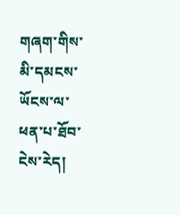གཞག་གིས་མི་དམངས་ཡོངས་ལ་ཕན་པ་ཐོབ་ངེས་རེད།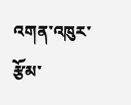འགན་འཁུར་རྩོམ་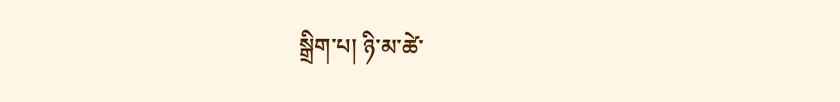སྒྲིག་པ། ཉི་མ་ཚེ་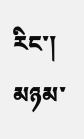རིང་།
མཉམ་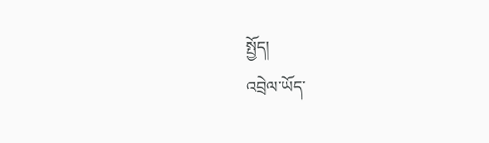སྤྱོད།
འབྲེལ་ཡོད་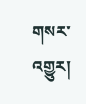གསར་འགྱུར།